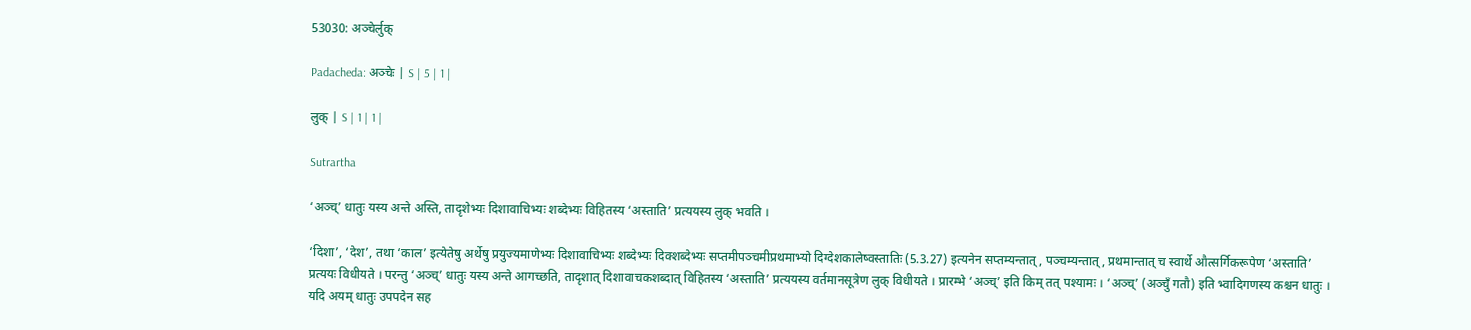53030: अञ्चेर्लुक्

Padacheda: अञ्चेः | S | 5 | 1 |

लुक् | S | 1 | 1 |

Sutrartha

‘अञ्च्’ धातुः यस्य अन्ते अस्ति, तादृशेभ्यः दिशावाचिभ्यः शब्देभ्यः विहितस्य ‘अस्ताति’ प्रत्ययस्य लुक् भवति ।

‘दिशा’, ‘देश’, तथा ‘काल’ इत्येतेषु अर्थेषु प्रयुज्यमाणेभ्यः दिशावाचिभ्यः शब्देभ्यः दिक्शब्देभ्यः सप्तमीपञ्चमीप्रथमाभ्यो दिग्देशकालेष्वस्तातिः (5.3.27) इत्यनेन सप्तम्यन्तात्, पञ्चम्यन्तात्, प्रथमान्तात् च स्वार्थे औत्सर्गिकरूपेण ‘अस्ताति’ प्रत्ययः विधीयते । परन्तु ‘अञ्च्’ धातुः यस्य अन्ते आगच्छति, तादृशात् दिशावाचकशब्दात् विहितस्य ‘अस्ताति’ प्रत्ययस्य वर्तमानसूत्रेण लुक् विधीयते । प्रारम्भे ‘अञ्च्’ इति किम् तत् पश्यामः । ‘अञ्च्’ (अञ्चुँ गतौ) इति भ्वादिगणस्य कश्चन धातुः । यदि अयम् धातुः उपपदेन सह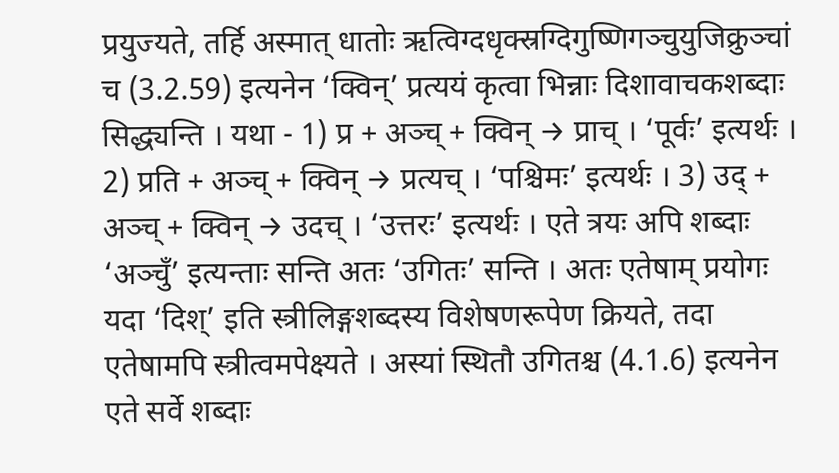प्रयुज्यते, तर्हि अस्मात् धातोः ऋत्विग्दधृक्स्रग्दिगुष्णिगञ्चुयुजिक्रुञ्चां च (3.2.59) इत्यनेन ‘क्विन्’ प्रत्ययं कृत्वा भिन्नाः दिशावाचकशब्दाः सिद्ध्यन्ति । यथा - 1) प्र + अञ्च् + क्विन् → प्राच् । ‘पूर्वः’ इत्यर्थः । 2) प्रति + अञ्च् + क्विन् → प्रत्यच् । ‘पश्चिमः’ इत्यर्थः । 3) उद् + अञ्च् + क्विन् → उदच् । ‘उत्तरः’ इत्यर्थः । एते त्रयः अपि शब्दाः ‘अञ्चुँ’ इत्यन्ताः सन्ति अतः ‘उगितः’ सन्ति । अतः एतेषाम् प्रयोगः यदा ‘दिश्’ इति स्त्रीलिङ्गशब्दस्य विशेषणरूपेण क्रियते, तदा एतेषामपि स्त्रीत्वमपेक्ष्यते । अस्यां स्थितौ उगितश्च (4.1.6) इत्यनेन एते सर्वे शब्दाः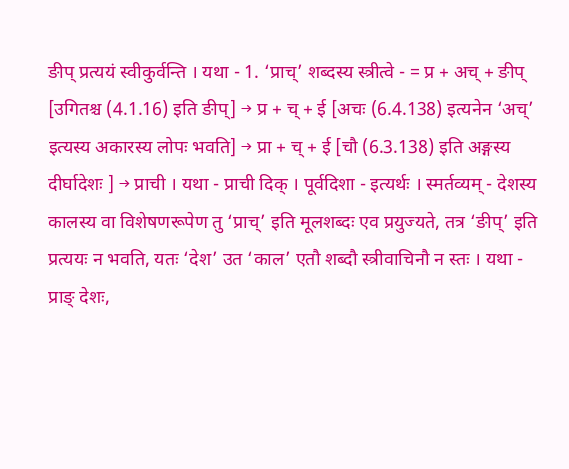ङीप् प्रत्ययं स्वीकुर्वन्ति । यथा - 1. ‘प्राच्’ शब्दस्य स्त्रीत्वे - = प्र + अच् + ङीप् [उगितश्च (4.1.16) इति ङीप्] → प्र + च् + ई [अचः (6.4.138) इत्यनेन ‘अच्’ इत्यस्य अकारस्य लोपः भवति] → प्रा + च् + ई [चौ (6.3.138) इति अङ्गस्य दीर्घादेशः ] → प्राची । यथा - प्राची दिक् । पूर्वदिशा - इत्यर्थः । स्मर्तव्यम् - देशस्य कालस्य वा विशेषणरूपेण तु ‘प्राच्’ इति मूलशब्दः एव प्रयुज्यते, तत्र ‘ङीप्’ इति प्रत्ययः न भवति, यतः ‘देश’ उत ‘काल’ एतौ शब्दौ स्त्रीवाचिनौ न स्तः । यथा - प्राङ् देशः,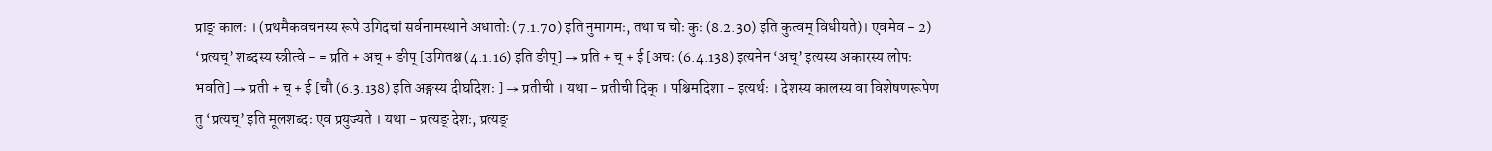प्राङ् कालः । (प्रथमैकवचनस्य रूपे उगिदचां सर्वनामस्थाने अधातोः (7.1.70) इति नुमागमः, तथा च चोः कुः (8.2.30) इति कुत्वम् विधीयते)। एवमेव - 2) ‘प्रत्यच्’ शब्दस्य स्त्रीत्वे - = प्रति + अच् + ङीप् [उगितश्च (4.1.16) इति ङीप्] → प्रति + च् + ई [अचः (6.4.138) इत्यनेन ‘अच्’ इत्यस्य अकारस्य लोपः भवति] → प्रती + च् + ई [चौ (6.3.138) इति अङ्गस्य दीर्घादेशः ] → प्रतीची । यथा - प्रतीची दिक् । पश्चिमदिशा - इत्यर्थः । देशस्य कालस्य वा विशेषणरूपेण तु ‘प्रत्यच्’ इति मूलशब्दः एव प्रयुज्यते । यथा - प्रत्यङ् देशः, प्रत्यङ्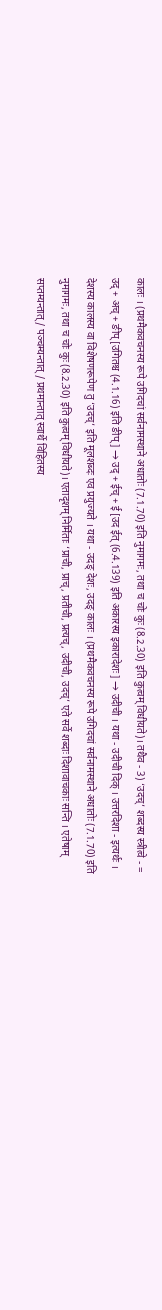कालः । (प्रथमैकवचनस्य रूपे उगिदचां सर्वनामस्थाने अधातोः (7.1.70) इति नुमागमः, तथा च चोः कुः (8.2.30) इति कुत्वम् विधीयते)। तथैव - 3) ‘उदच्’ शब्दस्य स्त्रीत्वे - = उद् + अच् + ङीप् [उगितश्च (4.1.16) इति ङीप्] → उद् + ईच् + ई [उद ईत् (6.4.139) इति अकारस्य इकारादेशः] → उदीची । यथा - उदीची दिक् । उत्तरदिशा - इत्यर्थः । देशस्य कालस्य वा विशेषणरूपेण तु ‘उदच्’ इति मूलशब्दः एव प्रयुज्यते । यथा - उदङ् देशः, उदङ् कालः । (प्रथमैकवचनस्य रूपे उगिदचां सर्वनामस्थाने अधातोः (7.1.70) इति नुमागमः, तथा च चोः कुः (8.2.30) इति कुत्वम् विधीयते)। एतादृशम् निर्मिताः ‘प्राची, प्राच्, प्रतीची, प्रत्यच्, उदीची, उदच्’ एते सर्वे शब्दाः दिशावाचकाः सन्ति । एतेषाम् सप्तम्यन्तात् / पञ्चम्यन्तात् / प्रथमान्तात् स्वार्थे विहितस्य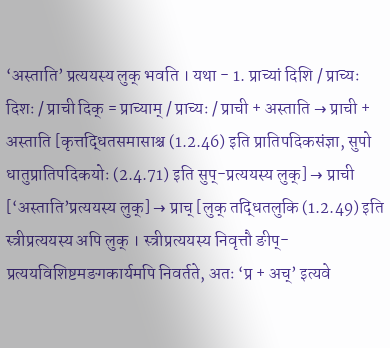‘अस्ताति’ प्रत्ययस्य लुक् भवति । यथा - 1. प्राच्यां दिशि / प्राच्यः दिशः / प्राची दिक् = प्राच्याम् / प्राच्यः / प्राची + अस्ताति → प्राची + अस्ताति [कृत्तद्धितसमासाश्च (1.2.46) इति प्रातिपदिकसंज्ञा, सुपो धातुप्रातिपदिकयोः (2.4.71) इति सुप्-प्रत्ययस्य लुक्] → प्राची [‘अस्ताति’प्रत्ययस्य लुक्] → प्राच् [लुक् तद्धितलुकि (1.2.49) इति स्त्रीप्रत्ययस्य अपि लुक् । स्त्रीप्रत्ययस्य निवृत्तौ ङीप्-प्रत्ययविशिष्टमङगकार्यमपि निवर्तते, अतः ‘प्र + अच्’ इत्यवे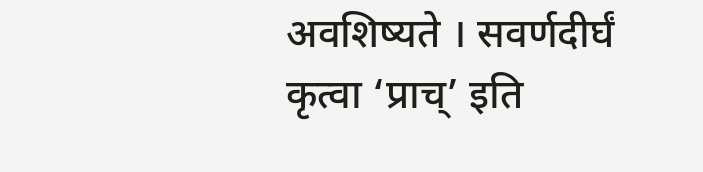अवशिष्यते । सवर्णदीर्घं कृत्वा ‘प्राच्’ इति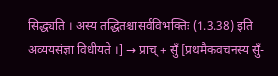सिद्ध्यति । अस्य तद्धितश्चासर्वविभक्तिः (1.3.38) इति अव्ययसंज्ञा विधीयते ।] → प्राच् + सुँ [प्रथमैकवचनस्य सुँ-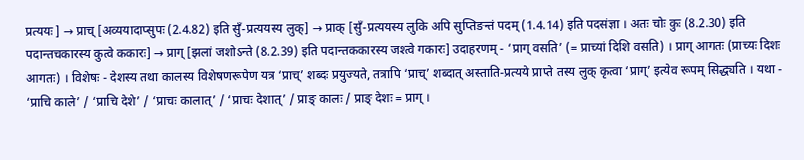प्रत्ययः ] → प्राच् [अव्ययादाप्सुपः (2.4.82) इति सुँ-प्रत्ययस्य लुक्] → प्राक् [सुँ-प्रत्ययस्य लुकि अपि सुप्तिङन्तं पदम् (1.4.14) इति पदसंज्ञा । अतः चोः कुः (8.2.30) इति पदान्तचकारस्य कुत्वे ककारः] → प्राग् [झलां जशोऽन्ते (8.2.39) इति पदान्तककारस्य जश्त्वे गकारः] उदाहरणम् - ‘प्राग् वसति’ (= प्राच्यां दिशि वसति) । प्राग् आगतः (प्राच्यः दिशः आगतः) । विशेषः - देशस्य तथा कालस्य विशेषणरूपेण यत्र ‘प्राच्’ शब्दः प्रयुज्यते, तत्रापि ‘प्राच्’ शब्दात् अस्ताति-प्रत्यये प्राप्ते तस्य लुक् कृत्वा ‘प्राग्’ इत्येव रूपम् सिद्ध्यति । यथा - ‘प्राचि काले’ / ‘प्राचि देशे’ / ‘प्राचः कालात्’ / ‘प्राचः देशात्’ / प्राङ् कालः / प्राङ् देशः = प्राग् ।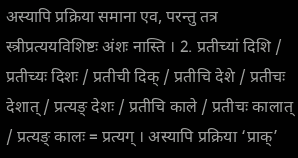अस्यापि प्रक्रिया समाना एव, परन्तु तत्र स्त्रीप्रत्ययविशिष्टः अंशः नास्ति । 2. प्रतीच्यां दिशि / प्रतीच्यः दिशः / प्रतीची दिक् / प्रतीचि देशे / प्रतीचः देशात् / प्रत्यङ् देशः / प्रतीचि काले / प्रतीचः कालात् / प्रत्यङ् कालः = प्रत्यग् । अस्यापि प्रक्रिया ‘प्राक्’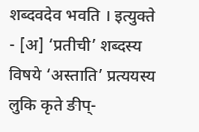शब्दवदेव भवति । इत्युक्ते - [अ] ‘प्रतीची’ शब्दस्य विषये ‘अस्ताति’ प्रत्ययस्य लुकि कृते ङीप्-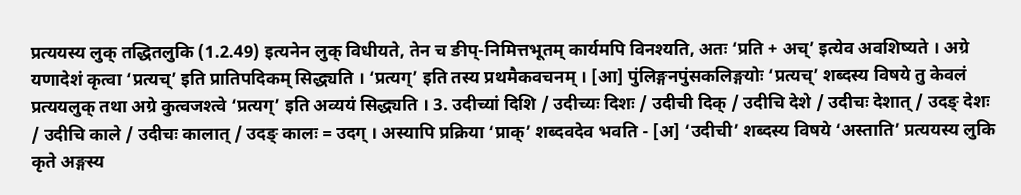प्रत्ययस्य लुक् तद्धितलुकि (1.2.49) इत्यनेन लुक् विधीयते, तेन च ङीप्-निमित्तभूतम् कार्यमपि विनश्यति, अतः ‘प्रति + अच्’ इत्येव अवशिष्यते । अग्रे यणादेशं कृत्वा ‘प्रत्यच्’ इति प्रातिपदिकम् सिद्ध्यति । ‘प्रत्यग्’ इति तस्य प्रथमैकवचनम् । [आ] पुंलिङ्गनपुंसकलिङ्गयोः ‘प्रत्यच्’ शब्दस्य विषये तु केवलं प्रत्ययलुक् तथा अग्रे कुत्वजश्त्वे ‘प्रत्यग्’ इति अव्ययं सिद्ध्यति । 3. उदीच्यां दिशि / उदीच्यः दिशः / उदीची दिक् / उदीचि देशे / उदीचः देशात् / उदङ् देशः / उदीचि काले / उदीचः कालात् / उदङ् कालः = उदग् । अस्यापि प्रक्रिया ‘प्राक्’ शब्दवदेव भवति - [अ] ‘उदीची’ शब्दस्य विषये ‘अस्ताति’ प्रत्ययस्य लुकि कृते अङ्गस्य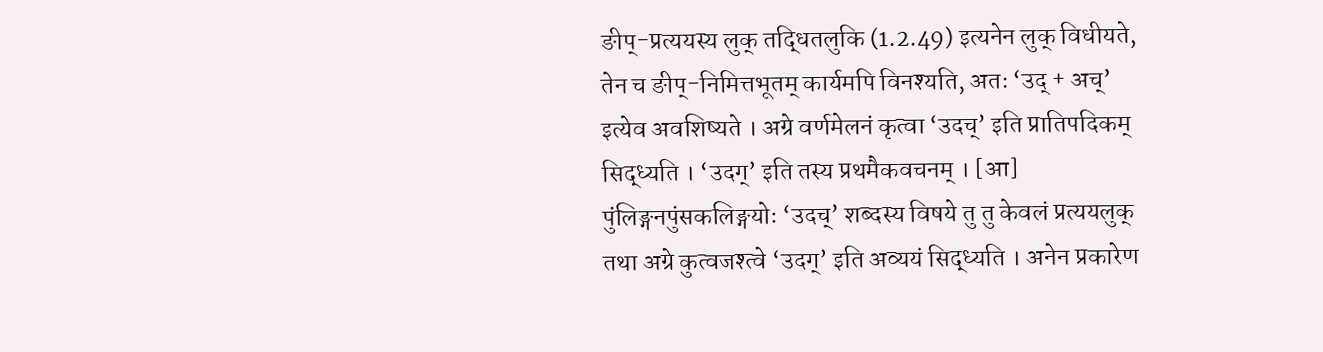ङीप्-प्रत्ययस्य लुक् तद्धितलुकि (1.2.49) इत्यनेन लुक् विधीयते, तेन च ङीप्-निमित्तभूतम् कार्यमपि विनश्यति, अतः ‘उद् + अच्’ इत्येव अवशिष्यते । अग्रे वर्णमेलनं कृत्वा ‘उदच्’ इति प्रातिपदिकम् सिद्ध्यति । ‘उदग्’ इति तस्य प्रथमैकवचनम् । [आ] पुंलिङ्गनपुंसकलिङ्गयोः ‘उदच्’ शब्दस्य विषये तु तु केवलं प्रत्ययलुक् तथा अग्रे कुत्वजश्त्वे ‘उदग्’ इति अव्ययं सिद्ध्यति । अनेन प्रकारेण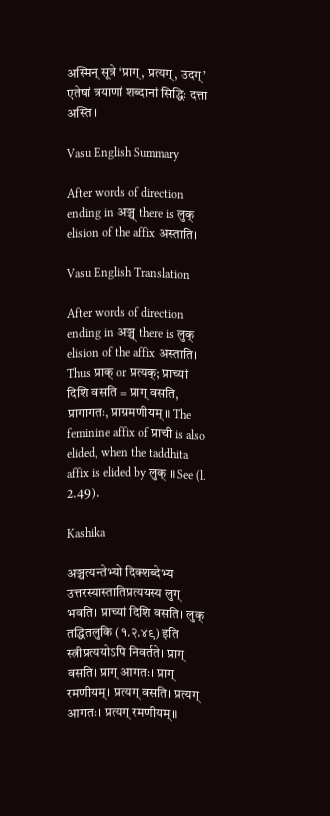अस्मिन् सूत्रे ‘प्राग्, प्रत्यग्, उदग्’ एतेषां त्रयाणां शब्दानां सिद्धिः दत्ता अस्ति ।

Vasu English Summary

After words of direction ending in अञ्च् there is लुक् elision of the affix अस्ताति।

Vasu English Translation

After words of direction ending in अञ्च् there is लुक् elision of the affix अस्ताति। Thus प्राक् or प्रत्यक्; प्राच्यां दिशि वसति = प्राग् वसति, प्रागागतः, प्राग्रमणीयम् ॥ The feminine affix of प्राची is also elided, when the taddhita affix is elided by लुक् ॥ See (l. 2.49).

Kashika

अञ्चत्यन्तेभ्यो दिक्शब्देभ्य उत्तरस्यास्तातिप्रत्ययस्य लुग् भवति। प्राच्यां दिशि वसति। लुक् तद्धितलुकि (१.२.४९) इति स्त्रीप्रत्ययोऽपि निवर्तते। प्राग् वसति। प्राग् आगतः। प्राग् रमणीयम्। प्रत्यग् वसति। प्रत्यग् आगतः। प्रत्यग् रमणीयम्॥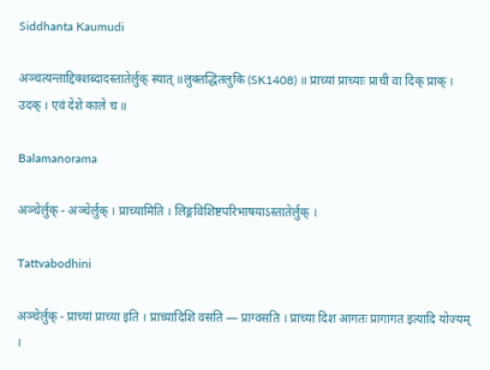Siddhanta Kaumudi

अञ्चत्यन्ताद्दिक्शब्दादस्तातेर्लुक् स्यात् ॥लुक्तद्धितलुकि (SK1408) ॥ प्राच्यां प्राच्याः प्राची वा दिक् प्राक् । उदक् । एवं देशे काले च ॥

Balamanorama

अञ्चेर्लुक् - अञ्चेर्लुक् । प्राच्यामिति । लिङ्गविशिष्टपरिभाषयाऽस्तातेर्लुक् ।

Tattvabodhini

अञ्चेर्लुक् - प्राच्यां प्राच्या इति । प्राच्यादिशि वसति — प्राग्वसति । प्राच्या दिश आगतः प्रागागत इत्यादि योज्यम् ।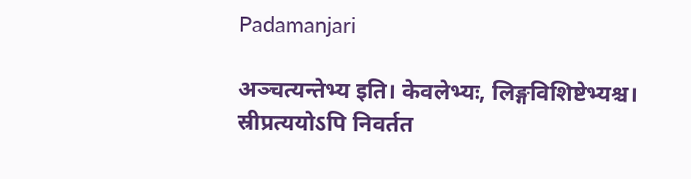Padamanjari

अञ्चत्यन्तेभ्य इति। केवलेभ्यः, लिङ्गविशिष्टेभ्यश्च। स्रीप्रत्ययोऽपि निवर्तत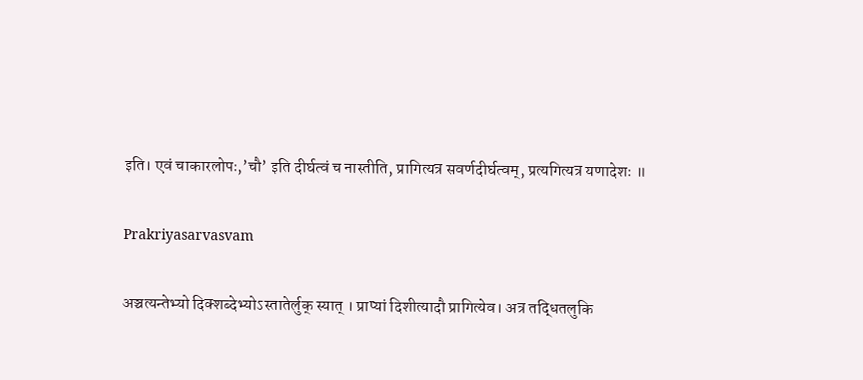इति। एवं चाकारलोपः,’चौ’ इति दीर्घत्वं च नास्तीति, प्रागित्यत्र सवर्णदीर्घत्वम्, प्रत्यगित्यत्र यणादेशः ॥

Prakriyasarvasvam

अञ्चत्यन्तेभ्यो दिक्शब्देभ्योऽस्तातेर्लुक् स्यात् । प्राप्यां दिशीत्यादौ प्रागित्येव। अत्र तद्धितलुकि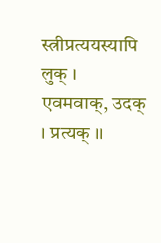स्त्रीप्रत्ययस्यापि लुक् । एवमवाक्, उदक् । प्रत्यक् ।।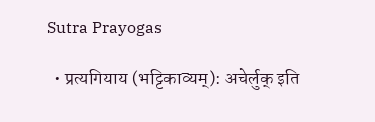Sutra Prayogas

  • प्रत्यगियाय (भट्टिकाव्यम्): अचेर्लुक् इति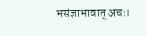भसंज्ञाभावात् अचः।